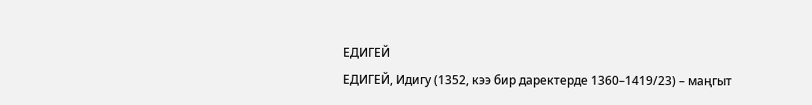ЕДИГЕЙ
ЕДИГЕЙ, Идигу (1352, кээ бир даректерде 1360–1419/23) – маңгыт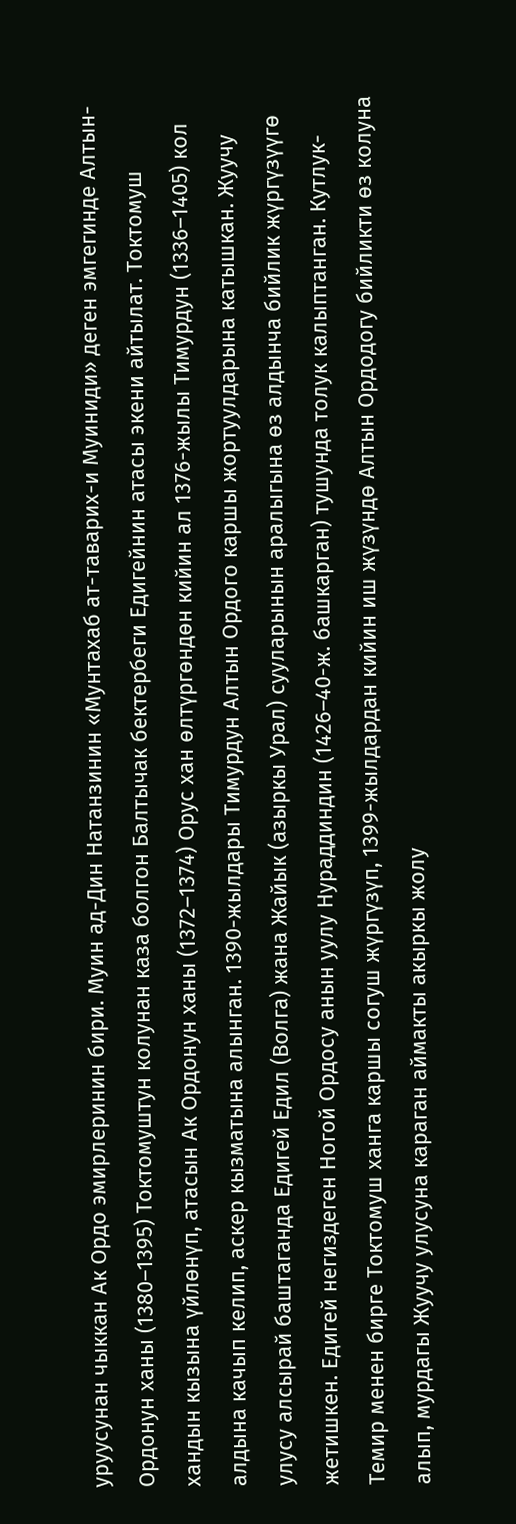уруусунан чыккан Ак Ордо эмирлеринин бири. Муин ад-Дин Натанзинин «Мунтахаб ат-таварих-и Муиниди» деген эмгегинде Алтын-Ордонун ханы (1380–1395) Токтомуштун колунан каза болгон Балтычак бектербеги Едигейнин атасы экени айтылат. Токтомуш хандын кызына үйлөнүп, атасын Ак Ордонун ханы (1372–1374) Орус хан өлтүргөндөн кийин ал 1376-жылы Тимурдун (1336–1405) кол алдына качып келип, аскер кызматына алынган. 1390-жылдары Тимурдун Алтын Ордого каршы жортуулдарына катышкан. Жуучу улусу алсырай баштаганда Едигей Едил (Волга) жана Жайык (азыркы Урал) сууларынын аралыгына өз алдынча бийлик жүргүзүүгө жетишкен. Едигей негиздеген Ногой Ордосу анын уулу Нураддиндин (1426–40-ж. башкарган) тушунда толук калыптанган. Кутлук-Темир менен бирге Токтомуш ханга каршы согуш жүргүзүп, 1399-жылдардан кийин иш жүзүндө Алтын Ордодогу бийликти өз колуна алып, мурдагы Жуучу улусуна караган аймакты акыркы жолу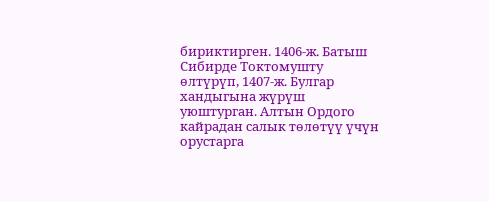бириктирген. 1406-ж. Батыш Сибирде Токтомушту өлтүрүп, 1407-ж. Булгар хандыгына жүрүш уюштурган. Алтын Ордого кайрадан салык төлөтүү үчүн орустарга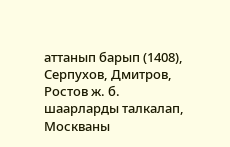аттанып барып (1408), Серпухов, Дмитров, Ростов ж. б. шаарларды талкалап, Москваны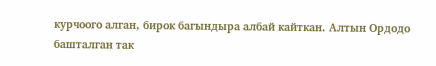курчоого алган, бирок багындыра албай кайткан. Алтын Ордодо башталган так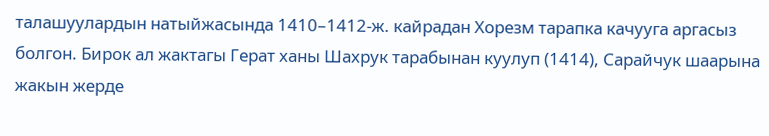талашуулардын натыйжасында 1410–1412-ж. кайрадан Хорезм тарапка качууга аргасыз болгон. Бирок ал жактагы Герат ханы Шахрук тарабынан куулуп (1414), Сарайчук шаарына жакын жерде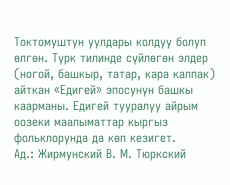Токтомуштун уулдары колдуу болуп өлгөн. Түрк тилинде сүйлөгөн элдер (ногой, башкыр, татар, кара калпак) айткан «Едигей» эпосунун башкы каарманы. Едигей тууралуу айрым оозеки маалыматтар кыргыз фольклорунда да көп кезигет.
Ад.: Жирмунский В. М. Тюркский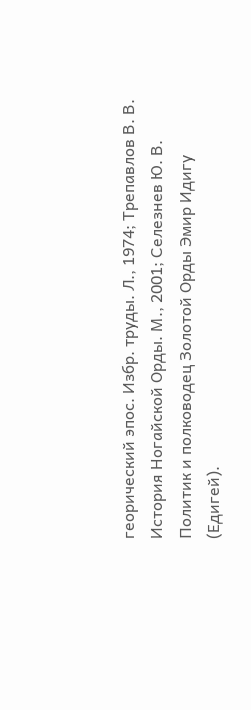георический эпос. Избр. труды. Л., 1974; Трепавлов В. В. История Ногайской Орды. М., 2001; Селезнев Ю. В. Политик и полководец Золотой Орды Эмир Идигу (Едигей).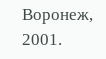Воронеж, 2001.